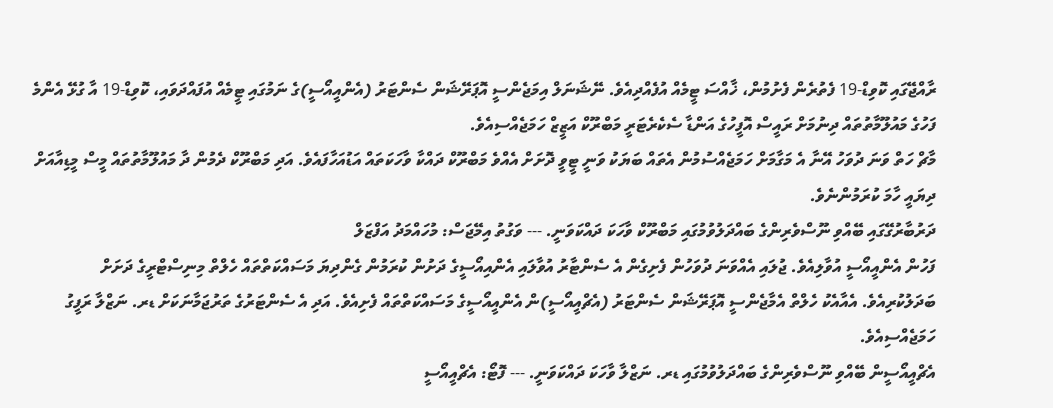ރާއްޖޭގައި ކޮވިޑް-19 ފެތުރެން ފެށުމުން، ޚާއްސަ ޓީމެއް އުފެއްދިއެވެ. ނޭޝަނަލް އިމަޖެންސީ އޮޕަރޭޝަން ސެންޓަރު (އެންއީއޯސީ)ގެ ނަމުގައި ޓީމެއް އުފައްދަވައި، ކޮވިޑް-19 އާ ގުޅޭ އެންމެ ފަހުގެ މައުލޫމާތުތައް ދިނުމަށް ރައީސް އޮފީހުގެ އަންޑާ ސެކެރެޓަރީ މަބްރޫކް އަޒީޒް ހަމަޖެއްސިއެވެ.
މާޗް ހަތް ވަނަ ދުވަހު އޭނާ އެ މަގާމަށް ހަމަޖެއްސުމުން އެތައް ބަޔަކު ވަނީ ޓީވީ ދޮށަށް އެއްވެ މަބްރޫކް ދައްކާ ވާހަކަތައް އަޑުއަހާފައެވެ. އަދި މަބްރޫކް ދެމުން ދާ މައުލޫމާތުތައް މީސް މީޑިއާއަށް ދިޔައީ ހާމަ ކުރަމުންނެވެ.
ދަރުބާރުގޭގައި ބޭއްވި ނޫސްވެރިންގެ ބައްދަލުވުމުގައި މަބްރޫކް ވާހަކަ ދައްކަވަނީ. --- ވަގުތު އިމޭޖަސް: މުހައްމަދު އަފްޒަލް
ފަހުން އެންއީއޯސީ އުވާލިއެވެ. ޖުލައި އެއްވަނަ ދުވަހުން ފެށިގެން އެ ސެންޓާރު އުވާލައި އެންއިއޯސީގެ ދަށުން ކުރަމުން ގެންދިޔަ މަސައްކަތްތައް ހެލްތް މިނިސްޓްރީގެ ދަށަށް ބަދަލުކުރިއެވެ. އެއާއެކު ހެލްތް އެމާޖެންސީ އޮޕަރޭޝަން ސެންޓަރު (އެޗްއީއޯސީ)ން އެންއީއޯސީގެ މަސައްކަތްތައް ފެށިއެވެ. އަދި އެ ސެންޓަރުގެ ތަރުޖަމާނަކަށް ޑރ. ނަޒްލާ ރަފީގު ހަމަޖެއްސިއެވެ.
އެޗްއީއޯސީން ބޭއްވި ނޫސްވެރިންގެ ބައްދަލުވުމުގައި ޑރ. ނަޒްލާ ވާހަކަ ދައްކަވަނީ. --- ފޮޓޯ: އެޗްއީއޯސީ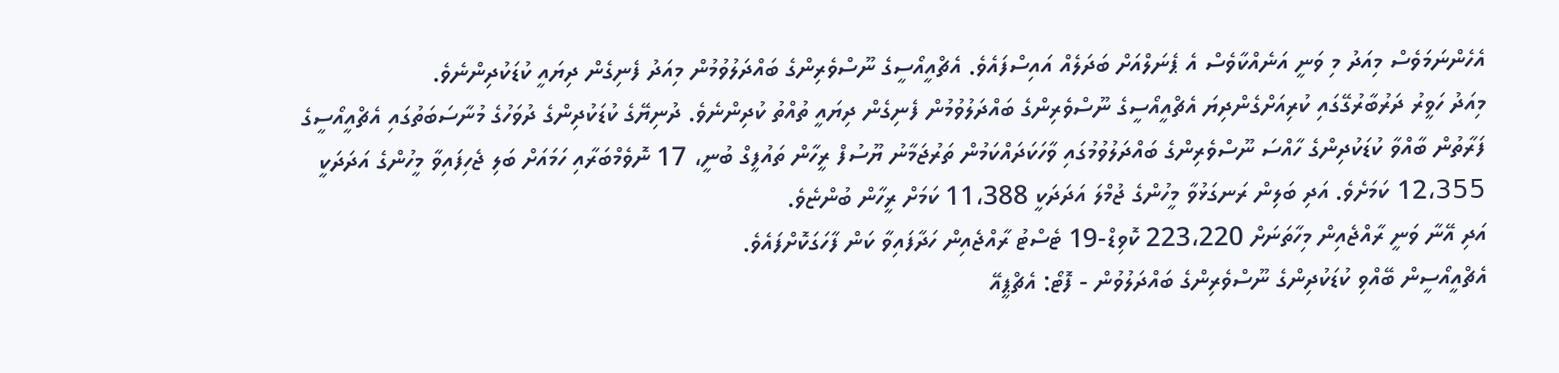އެހެންނަމަވެސް މިއަދު މި ވަނީ އަނެއްކާވެސް އެ ޕެނަލްއަށް ބަދަލެއް އައިސްފައެވެ. އެޗްއީއޯސީގެ ނޫސްވެރިންގެ ބައްދަލުވުމުން މިއަދު ފެނިގެން ދިޔައީ ކުޑަކުދިންނެވެ.
މިއަދު ހަވީރު ދަރުބާރުގޭގައި ކުރިއަށްގެންދިޔަ އެޗްއީއޯސީގެ ނޫސްވެރިންގެ ބައްދަލުވުމުން ފެނިގެން ދިޔައީ ތުއްތު ކުދިންނެވެ. ދުނިޔޭގެ ކުޑަކުދިންގެ ދުވަހުގެ މުނާސަބަތުގައި އެޗްއީއޯސީގެ ފަރާތުން ބާއްވާ ކުޑަކުދިންގެ ހާއްސަ ނޫސްވެރިންގެ ބައްދަލުވުމުގައި ވާހަކަދައްކަމުން ތަރުޖަމާނު ޔޫސުފް ރީހާން ތައުފީގް ބުނީ، 17 ނޮވެމްބަރާއި ހަމައަށް ބަލި ޖެހިފައިވާ މީހުންގެ އަދަދަކީ 12،355 ކަމަށެވެ. އަދި ބަލިން ރަނގަޅުވާ މީހުންގެ ޖުމްލަ އަދަދަކީ 11،388 ކަމަށް ރީހާން ބުންޏެވެ.
އަދި އޭނާ ވަނީ ރާއްޖެއިން މިހާތަނަށް 223،220 ކޮވިޑް-19 ޓެސްޓު ރާއްޖެއިން ހަދާފައިވާ ކަން ފާހަގަކޮށްފައެވެ.
އެޗްއީއޯސީން ބޭއްވި ކުޑަކުދިންގެ ނޫސްވެރިންގެ ބައްދަލުވުން - ފޮޓޯ: އެޗްޕީއޭ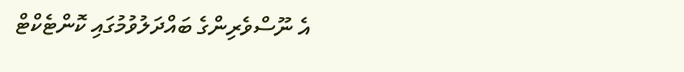އެ ނޫސްވެރިންގެ ބައްދަލުވުމުގައި ކޮންޓެކްޓް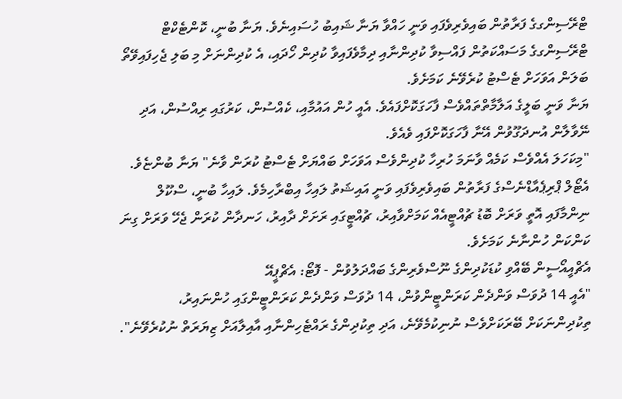ޓްރޭސިންގގެ ފަރާތުން ބައިވެރިވެފައި ވަނީ ހައްވާ ޔަނާ ޝައިބު ހުސައިނެވެ. ޔަނާ ބުނީ، ކޮންޓެކްޓް ޓްރޭސިންގގެ މަސައްކަތުން ފައްސިވާ ކުދިންނާއި ދިމާވެފައިވާ ކުދިން ހޯދައި، އެ ކުދިންނަށް މި ބަލި ޖެހިފައިވޭތޯ ބަލަން އަވަހަށް ޓެސްޓު ކުރެވޭނެ ކަމަށެވެ.
ޔަނާ ވަނީ ބަލީގެ އަލާމާތްތައްވެސް ފާހަގަކޮށްފައެވެ. އެއީ ހުން އައުމާއި، ކެއްސުން، ކަރުގައި ރިއްސުން، އަދި ނޭވާލާން އުނދަގޫވުން އޭނާ ފާހަގަކޮށްފައި ވެއެވެ.
"މިކަހަލަ އެއްވެސް ކަމެއް ވާނަމަ ހުރިހާ ކުދިންވެސް އަވަހަށް ބައްޔަށް ޓެސްޓު ކުރަން ވާނެ" ޔަނާ ބުންޏެވެ.
އެޓޯލް ޕްރިޕެއާޑްނެސްގެ ފަރާތުން ބައިވެރިވެފައި ވަނީ އައިޝަތު ލައިހާ އިބްރާހިމެވެ. ލައިހާ ބުނީ، ސްކޫލް ނިންމާފައި އޮތީ ވަރަށް ބޮޑު ޗުއްޓީއެއް ކަމަށްވާއިރު، ޗުއްޓީގައި ރަށަށް ދާއިރު، ހަނދާން ކުރަން ޖެހޭ ވަރަށް ގިނަ ކަންކަން ހުންނާނެ ކަމަށެވެ.
އެޗްއީއޯސީން ބޭއްވި ކުޑަކުދިންގެ ނޫސްވެރިންގެ ބައްދަލުވުން - ފޮޓޯ: އެޗްޕީއޭ
"އެއީ 14 ދުވަސް ވަންދެން ކަރަންޓީންވުން، 14 ދުވަސް ވަންދެން ކަރަންޓީންގައި ހުންނައިރު، ތިކުދިންނަކަށް ބޭރަކަށްވެސް ނުނިކުމެވޭނެ، އަދި ތިކުދިންގެ ރައްޓެހިންނާއި އާއިލާއަށް ޒިޔަރަތް ނުކުރެވޭނެ".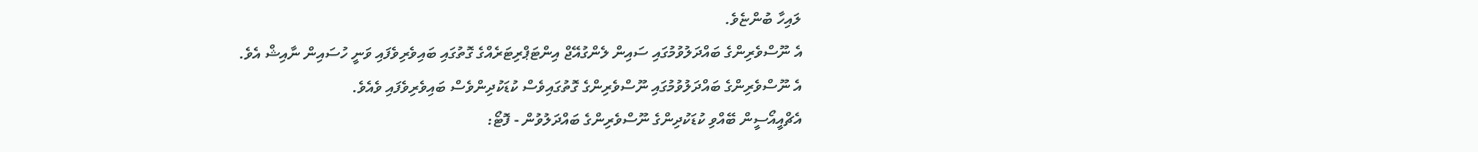ލައިހާ ބުންޏެވެ.
އެ ނޫސްވެރިންގެ ބައްދަލުވުމުގައި ސައިން ލެންގުއޭޖް އިންޓަޕްރިޓަރެއްގެ ގޮތުގައި ބައިވެރިވެފައި ވަނީ ހުސައިން ނާއިޝް އެވެ.
އެ ނޫސްވެރިންގެ ބައްދަލުވުމުގައި ނޫސްވެރިންގެ ގޮތުގައިވެސް ކުޑަކުދިންވެސް ބައިވެރިވެފައި ވެއެވެ.
އެޗްއީއޯސީން ބޭއްވި ކުޑަކުދިންގެ ނޫސްވެރިންގެ ބައްދަލުވުން - ފޮޓޯ: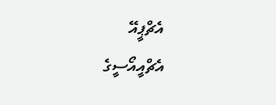އެޗްޕީއޭ
އެޗްއީއޯސީގެ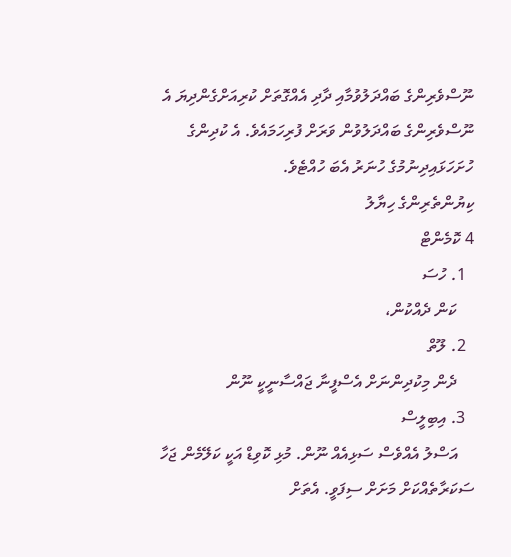ނޫސްވެރިންގެ ބައްދަލުވުމާއި ދާދި އެއްގޮތަށް ކުރިއަށްގެންދިޔަ އެ ނޫސްވެރިންގެ ބައްދަލުވުން ވަރަށް ފުރިހަމައެވެ. އެ ކުދިންގެ ހުށަހަޅައިދިނުމުގެ ހުނަރު އެބަ ހުއްޓެވެ.
ކިޔުންތެރިންގެ ހިޔާލު
4 ކޮމެންޓް
  1. ހުސަ
    ކަން ދެއްކުން،
  2. ލޫތް
    ދެން މިކުދިންނަށް އެސްފީނާ ޖައްސާނީކީ ނޫން
  3. އިބިލީސް
    އަސްލު އެއްވެސް ސަޅިއެއް ނޫން. މުޅި ކޮވިޑް އަކީ ކަލޭމެން ޖަހާ ސަކަރާތެއްކަށް މަށަށް ސިފަވީ. އެތަށް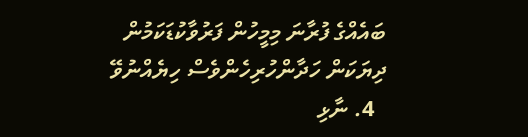ބައެއްގެ ފުރާނަ މިމީހުން ފަރުވާކުޑަކަމުން ދިޔަކަން ހަދާންހުރިހެންވެސް ހިޔެއްނުވޭ
  4. ނާޅި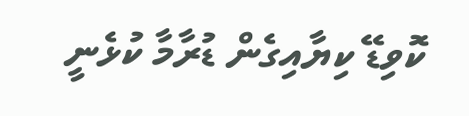ކޮވިޑޭ ކިޔާއިގެން ޑުރާމާ ކުޅެނީ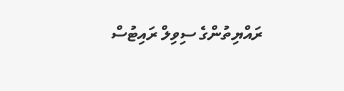ރައްޔިތުންގެ ސިވިލް ރައިޓުސް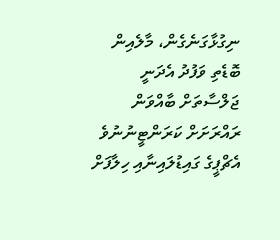ނިގުޅާގަނެގެން، މާލެއިން ބޮޑެތި ވަފުދު އެދަނީ ޖަލްސާތަށް ބާއްވަން ރައްރަށަށް ކަރަންޓީނުނުވެ އެޗްޕީގެ ގައިޑުލައިނާއި ހިލާފަށް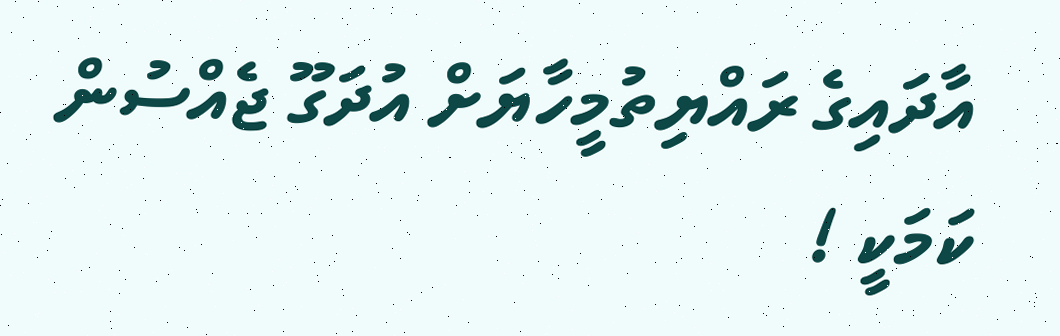އާދައިގެ ރައްޔިތުމީހާޔަށް އުދަގޫ ޖެއްސުން ކަމަކީ !